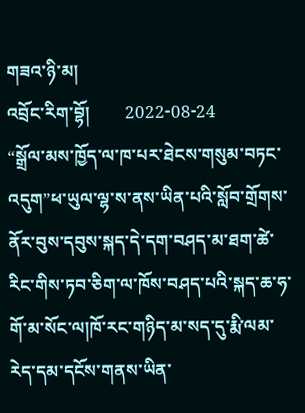གཟའ་ཉི་མ།
འབྲོང་རིག་བྷོ།        2022-08-24
“སྒྲོལ་མས་ཁྱོད་ལ་ཁ་པར་ཐེངས་གསུམ་བཏང་འདུག”ཕ་ཡུལ་ལྷ་ས་ནས་ཡིན་པའི་སློབ་གྲོགས་ནོར་བུས་དབུས་སྐད་དེ་དག་བཤད་མ་ཐག་ཚེ་རིང་གིས་ཏབ་ཅིག་ལ་ཁོས་བཤད་པའི་སྐད་ཆ་ཧ་གོ་མ་སོང་ལ།ཁོ་རང་གཉིད་མ་སད་དུ་རྨི་ལམ་རེད་དམ་དངོས་གནས་ཡིན་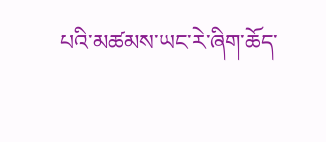པའི་མཚམས་ཡང་རེ་ཞིག་ཆོད་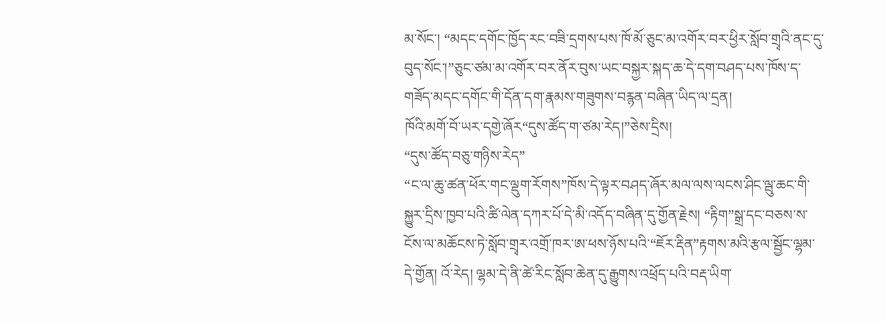མ་སོང་། “མདང་དགོང་ཁྱོད་རང་བཟི་དྲགས་པས་ཁོ་མོ་ཅུང་མ་འགོར་བར་ཕྱིར་སློབ་གྲྭའི་ནང་དུ་བུད་སོང་།”ཅུང་ཙམ་མ་འགོར་བར་ནོར་བུས་ཡང་བསྐྱར་སྐད་ཆ་དེ་དག་བཤད་པས་ཁོས་ད་གཟོད་མདང་དགོང་གི་དོན་དག་རྣམས་གཟུགས་བརྙན་བཞིན་ཡིད་ལ་དྲན།
ཁོའི་མགོ་བོ་ཡར་དགྱེ་ཞོར“དུས་ཚོད་ག་ཙམ་རེད།”ཅེས་དྲིས།
“དུས་ཚོད་བཅུ་གཉིས་རེད”
“ང་ལ་ཆུ་ཚན་ཕོར་གང་ལྡུག་རོགས”ཁོས་དེ་ལྟར་བཤད་ཞོར་མལ་ལས་ལངས་ཤིང་ལྦུ་ཆང་གི་སྐྱུར་དྲིས་ཁྱབ་པའི་ཚི་ལེན་དཀར་པོ་དེ་མི་འདོད་བཞིན་དུ་གྱོན་རྗེས། “རྟིག”སྒྲ་དང་བཅས་ས་ངོས་ལ་མཆོངས་ཏེ་སློབ་གྲྭར་འགྲོ་ཁར་ཨ་ཕས་ཉོས་པའི་“ཇོར་རྡིན”རྟགས་མའི་རྩལ་སྦྱོང་ལྷམ་དེ་གྱོན། འོ་རེད། ལྷམ་དེ་ནི་ཚེ་རིང་སློབ་ཆེན་དུ་རྒྱུགས་འཕྲོད་པའི་བརྡ་ཡིག་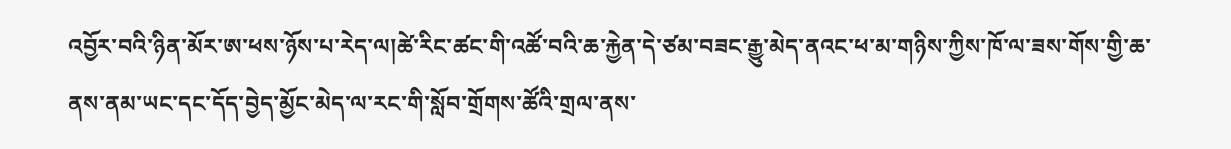འབྱོར་བའི་ཉིན་མོར་ཨ་ཕས་ཉོས་པ་རེད་ལ།ཚེ་རིང་ཚང་གི་འཚོ་བའི་ཆ་རྐྱེན་དེ་ཙམ་བཟང་རྒྱུ་མེད་ནའང་ཕ་མ་གཉིས་ཀྱིས་ཁོ་ལ་ཟས་གོས་གྱི་ཆ་ནས་ནམ་ཡང་དང་དོད་བྱེད་མྱོང་མེད་ལ་རང་གི་སློབ་གྲོགས་ཚོའི་གྲལ་ནས་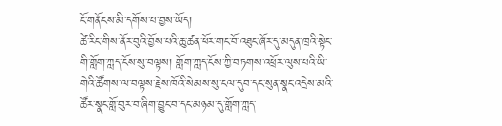ངོ་གནོངས་མི་དགོས་པ་བྱས་ཡོད།
ཚེ་རིང་གིས་ནོར་བུའི་བྱོས་པའི་ཆུ་ཚན་ཕོར་གང་བོ་འཐུང་ཞོར་དུ་མདུན་ཁྲའི་སྟེང་གི་གློག་ཀླད་ངོས་སུ་བལྟས། གློག་ཀླད་ངོས་ཀྱི་བཏགས་འཕྲོར་ལུས་པའི་ཡི་གེའི་ཚོགས་ལ་བལྟས་རྗེས་ཁོའི་སེམས་སུ་ངལ་དུབ་དང་སུན་སྣང་འདྲེས་མའི་ཚོར་སྣང་གློ་བུར་བ་ཞིག་བྱུང་བ་དང་མཉམ་དུ་གློག་ཀླད་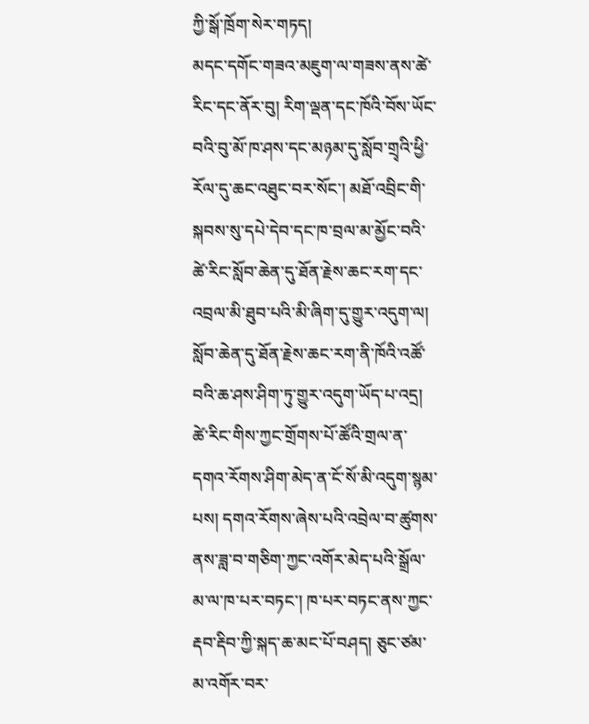ཀྱི་སྒོ་ཁྲོག་སེར་གཏད།
མདང་དགོང་གཟའ་མཇུག་ལ་གཟས་ནས་ཚེ་རིང་དང་ནོར་བུ། རིག་ལྡན་དང་ཁོའི་བོས་ཡོང་བའི་བུ་མོ་ཁ་ཤས་དང་མཉམ་དུ་སློབ་གྲྭའི་ཕྱི་རོལ་དུ་ཆང་འཐུང་བར་སོང་། མཐོ་འབྲིང་གི་སྐབས་སུ་དཔེ་དེབ་དང་ཁ་བྲལ་མ་མྱོང་བའི་ཚེ་རིང་སློབ་ཆེན་དུ་ཐོན་རྗེས་ཆང་རག་དང་འབྲལ་མི་ཐུབ་པའི་མི་ཞིག་དུ་གྱུར་འདུག་ལ། སློབ་ཆེན་དུ་ཐོན་རྗེས་ཆང་རག་ནི་ཁོའི་འཚོ་བའི་ཆ་ཤས་ཤིག་ཏུ་གྱུར་འདུག་ཡོད་པ་འདྲ། ཚེ་རིང་གིས་ཀྱང་གྲོགས་པོ་ཚོའི་གྲལ་ན་དགའ་རོགས་ཤིག་མེད་ན་ངོ་སོ་མི་འདུག་སྙམ་པས། དགའ་རོགས་ཞེས་པའི་འབྲེལ་བ་ཚུགས་ནས་ཟླ་བ་གཅིག་ཀྱང་འགོར་མེད་པའི་སྒྲོལ་མ་ལ་ཁ་པར་བཏང་། ཁ་པར་བཏང་ནས་ཀྱང་རྡབ་རྡིབ་ཀྱི་སྐད་ཆ་མང་པོ་བཤད། ཅུང་ཙམ་མ་འགོར་བར་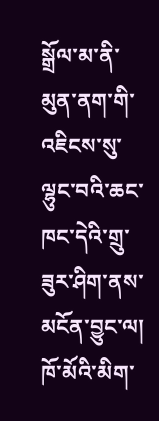སྒྲོལ་མ་ནི་མུན་ནག་གི་འཇིངས་སུ་ལྷུང་བའི་ཆང་ཁང་དེའི་གྲུ་ཟུར་ཤིག་ནས་མངོན་བྱུང་ལ། ཁོ་མོའི་མིག་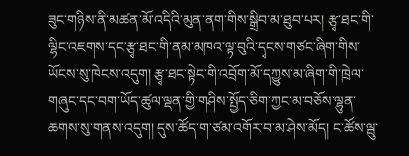ཟུང་གཉིས་ནི་མཚན་མོ་འདིའི་མུན་ནག་གིས་སྒྲིབ་མ་ཐུབ་པར། རྩྭ་ཐང་གི་ལྷིང་འཇགས་དང་རྩྭ་ཐང་གི་ནམ་མཁའ་ལྟ་བུའི་དྭངས་གཙང་ཞིག་གིས་ཡོངས་སུ་ཁེངས་འདུག། རྩྭ་ཐང་སྟེང་གི་འབྲོག་མོ་དཀྱུས་མ་ཞིག་གི་ཁྲེལ་གཞུང་དང་བག་ཡོད་ཚུལ་ལྡན་གྱི་གཤིས་སྤྱོད་ཅིག་ཀྱང་མ་བཅོས་ལྷུན་ཆགས་སུ་གནས་འདུག། དུས་ཚོད་ག་ཙམ་འགོར་བ་མ་ཤེས་མོད། ང་ཚོས་ལྦུ་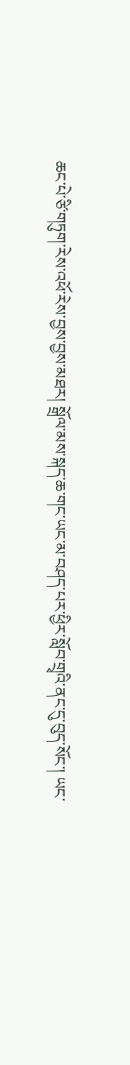ཆང་པེ་ཙི་གཏུག་རེས་འཕོ་རེས་བྱས་བྱས་མཐར། སྒྲོལ་མས་སྐད་ཆ་གང་ཡང་མ་བཤད་པར་ཕྱིར་སློབ་གྲྭའི་ནང་དུ་བུད་སོང་། ཡང་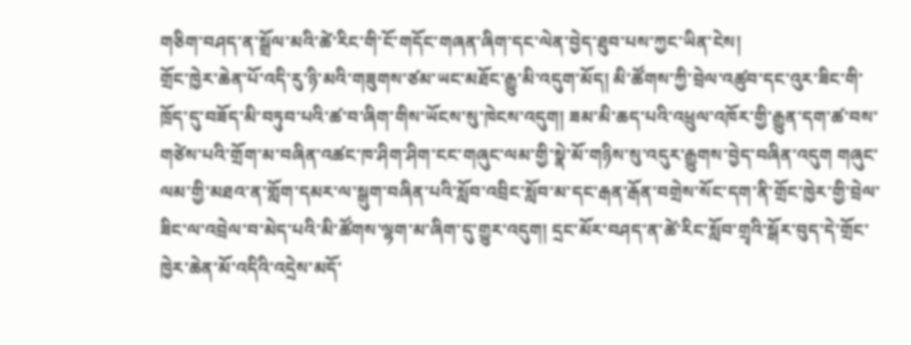གཅིག་བཤད་ན་སྒྲོལ་མའི་ཚེ་རིང་གི་ངོ་གདོང་གཞན་ཞིག་དང་ལེན་བྱེད་ཐུབ་པས་ཀྱང་ཡིན་ངེས།
གྲོང་ཁྱེར་ཆེན་པོ་འདི་རུ་ཉི་མའི་གཟུགས་ཙམ་ཡང་མཐོང་རྒྱུ་མི་འདུག་མོད། མི་ཚོགས་ཀྱི་བྲེལ་འཚུབ་དང་འུར་ཟིང་གི་ཁྲོད་དུ་བཟོད་མི་བཏུབ་པའི་ཚ་བ་ཞིག་གིས་ཡོངས་སུ་ཁེངས་འདུག། ཟམ་མི་ཆད་པའི་འཕྲུལ་འཁོར་གྱི་རྒྱུན་དག་ཚ་བས་གཙེས་པའི་གྲོག་མ་བཞིན་འཚང་ཁ་ཤིག་ཤིག་ངང་གཞུང་ལམ་གྱི་སྣེ་མོ་གཉིས་སུ་འདུར་རྒྱུགས་བྱེད་བཞིན་འདུག གཞུང་ལམ་གྱི་མཐའ་ན་གློག་དམར་ལ་སྒུག་བཞིན་པའི་སློབ་འབྲིང་སློབ་མ་དང་རྒན་རྒོན་བགྲེས་སོང་དག་ནི་གྲོང་ཁྱེར་གྱི་བྲེལ་ཟིང་ལ་འབྲེལ་བ་མེད་པའི་མི་ཚོགས་ལྷག་མ་ཞིག་དུ་གྱུར་འདུག། དྲང་མོར་བཤད་ན་ཚེ་རིང་སློབ་གྲྭའི་སྒོར་བུད་དེ་གྲོང་ཁྱེར་ཆེན་མོ་འདིའི་འདྲེས་མདོ་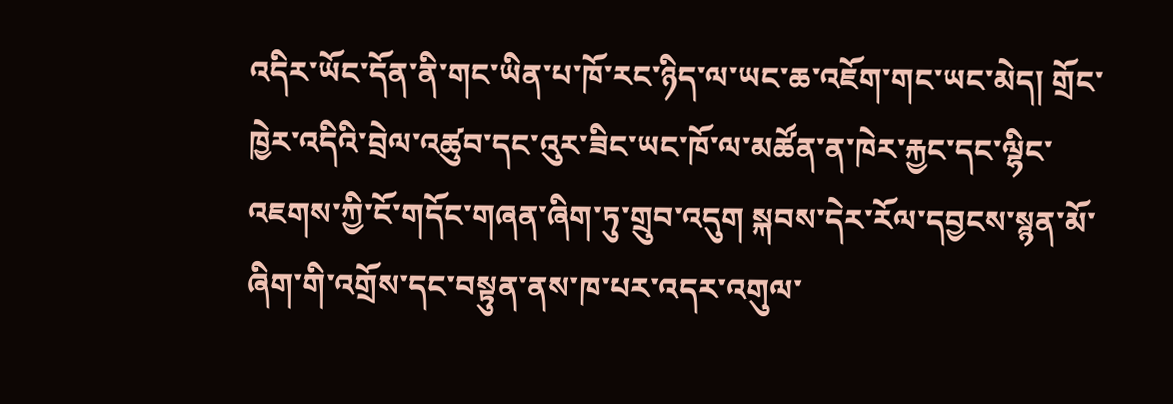འདིར་ཡོང་དོན་ནི་གང་ཡིན་པ་ཁོ་རང་ཉིད་ལ་ཡང་ཆ་འཇོག་གང་ཡང་མེད། གྲོང་ཁྱེར་འདིའི་བྲེལ་འཚུབ་དང་འུར་ཟིང་ཡང་ཁོ་ལ་མཚོན་ན་ཁེར་རྐྱང་དང་ལྷིང་འཇགས་ཀྱི་ངོ་གདོང་གཞན་ཞིག་ཏུ་གྲུབ་འདུག སྐབས་དེར་རོལ་དབྱངས་སྙན་མོ་ཞིག་གི་འགྲོས་དང་བསྟུན་ནས་ཁ་པར་འདར་འགུལ་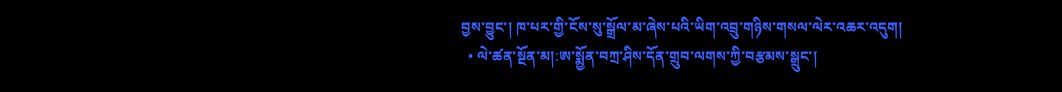བྱས་བྱུང་། ཁ་པར་གྱི་ངོས་སུ་སྒྲོལ་མ་ཞེས་པའི་ཡིག་འབྲུ་གཉིས་གསལ་ལེར་འཆར་འདུག།
  • ལེ་ཚན་སྔོན་མ།:ཨ་སྨྱོན་བཀྲ་ཤིས་དོན་གྲུབ་ལགས་ཀྱི་བརྩམས་སྒྲུང་།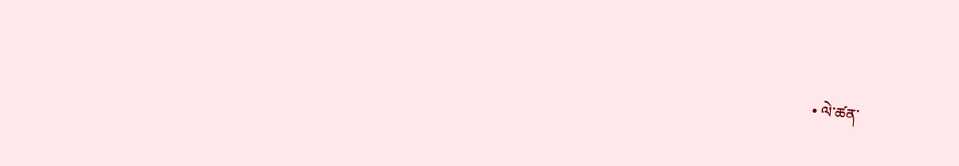• ལེ་ཚན་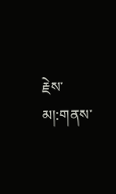རྗེས་མ།:གནས་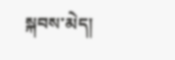སྐབས་མེད།